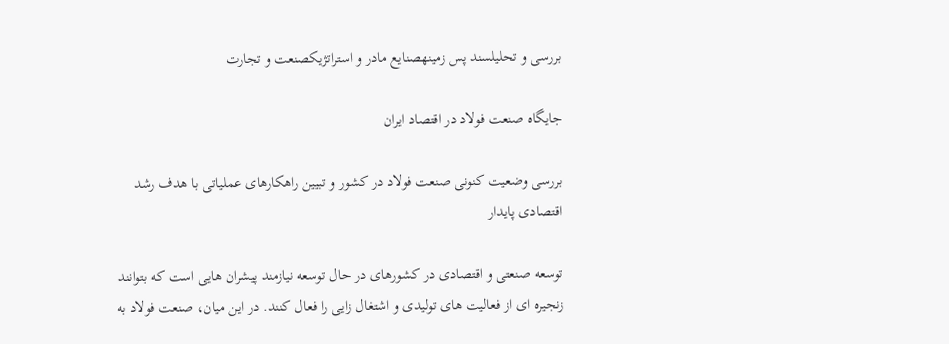بررسی و تحلیلسند پس زمینهصنایع مادر و استراتژیکصنعت و تجارت

جایگاه صنعت فولاد در اقتصاد ایران

بررسی وضعیت کنونی صنعت فولاد در کشور و تبیین راهکارهای عملیاتی با هدف رشد اقتصادی پایدار

توسعه صنعتی و اقتصادی در کشورهای در حال توسعه نیازمند پیشران هایی است که بتوانند زنجیره ای از فعالیت های تولیدی و اشتغال زایی را فعال کنند. در این میان، صنعت فولاد به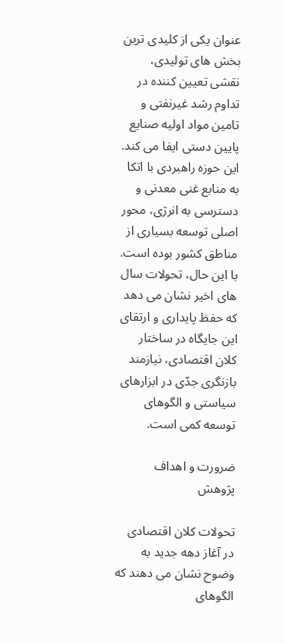عنوان یکی از کلیدی ترین بخش های تولیدی، نقشی تعیین کننده در تداوم رشد غیرنفتی و تامین مواد اولیه صنایع پایین دستی ایفا می کند. این حوزه راهبردی با اتکا به منابع غنی معدنی و دسترسی به انرژی، محور اصلی توسعه بسیاری از مناطق کشور بوده است. با این حال، تحولات سال های اخیر نشان می دهد که حفظ پایداری و ارتقای این جایگاه در ساختار کلان اقتصادی، نیازمند بازنگری جدّی در ابزارهای سیاستی و الگوهای توسعه کمی است.

ضرورت و اهداف پژوهش

تحولات کلان اقتصادی در آغاز دهه جدید به وضوح نشان می دهند که الگوهای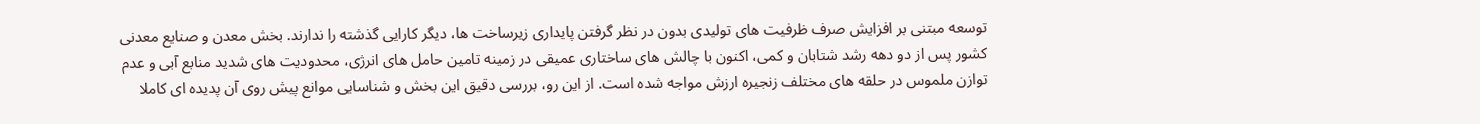توسعه مبتنی بر افزایش صرف ظرفیت های تولیدی بدون در نظر گرفتن پایداری زیرساخت ها، دیگر کارایی گذشته را ندارند. بخش معدن و صنایع معدنی کشور پس از دو دهه رشد شتابان و کمی، اکنون با چالش های ساختاری عمیقی در زمینه تامین حامل های انرژی، محدودیت های شدید منابع آبی و عدم توازن ملموس در حلقه های مختلف زنجیره ارزش مواجه شده است. از این رو، بررسی دقیق این بخش و شناسایی موانع پیش روی آن پدیده ای کاملا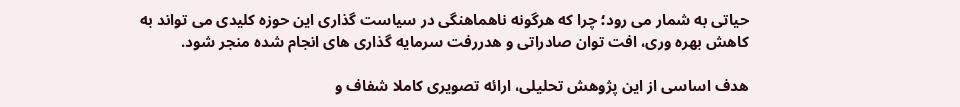حیاتی به شمار می رود؛ چرا که هرگونه ناهماهنگی در سیاست گذاری این حوزه کلیدی می تواند به کاهش بهره وری، افت توان صادراتی و هدررفت سرمایه گذاری های انجام شده منجر شود.

هدف اساسی از این پژوهش تحلیلی، ارائه تصویری کاملا شفاف و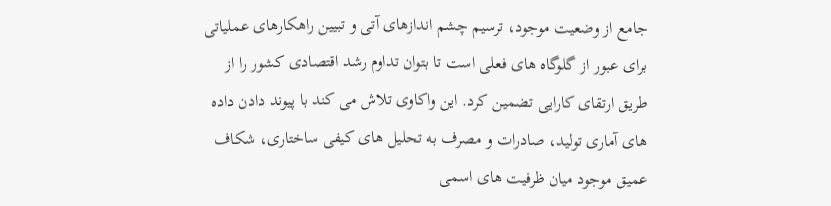جامع از وضعیت موجود، ترسیم چشم اندازهای آتی و تبیین راهکارهای عملیاتی برای عبور از گلوگاه های فعلی است تا بتوان تداوم رشد اقتصادی کشور را از طریق ارتقای کارایی تضمین کرد. این واکاوی تلاش می کند با پیوند دادن داده های آماری تولید، صادرات و مصرف به تحلیل های کیفی ساختاری، شکاف عمیق موجود میان ظرفیت های اسمی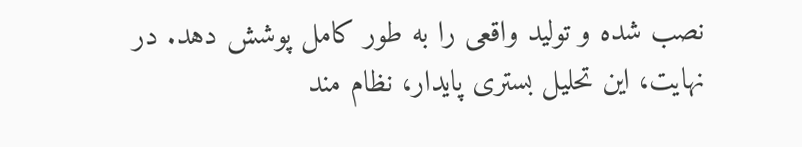نصب شده و تولید واقعی را به طور کامل پوشش دهد. در نهایت، این تحلیل بستری پایدار، نظام مند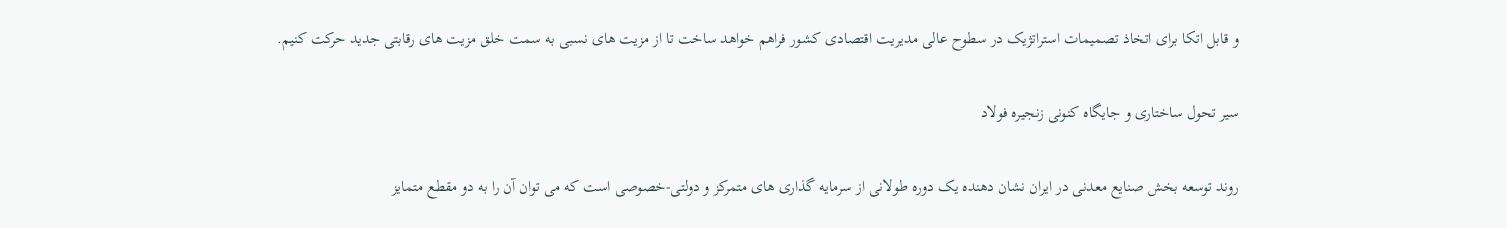و قابل اتکا برای اتخاذ تصمیمات استراتژیک در سطوح عالی مدیریت اقتصادی کشور فراهم خواهد ساخت تا از مزیت های نسبی به سمت خلق مزیت های رقابتی جدید حرکت کنیم.

سیر تحول ساختاری و جایگاه کنونی زنجیره فولاد

روند توسعه بخش صنایع معدنی در ایران نشان دهنده یک دوره طولانی از سرمایه گذاری های متمرکز و دولتی-خصوصی است که می توان آن را به دو مقطع متمایز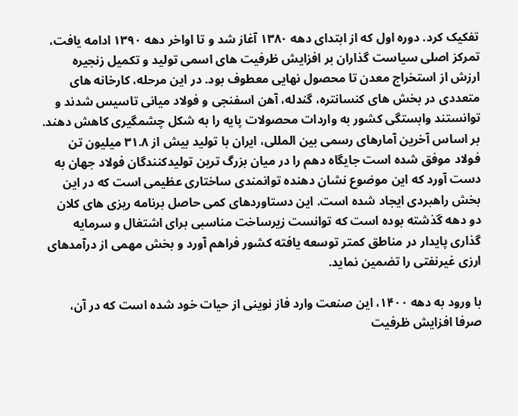تفکیک کرد. دوره اول که از ابتدای دهه ۱۳۸۰ آغاز شد و تا اواخر دهه ۱۳۹۰ ادامه یافت، تمرکز اصلی سیاست گذاران بر افزایش ظرفیت های اسمی تولید و تکمیل زنجیره ارزش از استخراج معدن تا محصول نهایی معطوف بود. در این مرحله، کارخانه های متعددی در بخش های کنسانتره، گندله، آهن اسفنجی و فولاد میانی تاسیس شدند و توانستند وابستگی کشور به واردات محصولات پایه را به شکل چشمگیری کاهش دهند. بر اساس آخرین آمارهای رسمی بین المللی، ایران با تولید بیش از ۳۱.۸ میلیون تن فولاد موفق شده است جایگاه دهم را در میان بزرگ ترین تولیدکنندگان فولاد جهان به دست آورد که این موضوع نشان دهنده توانمندی ساختاری عظیمی است که در این بخش راهبردی ایجاد شده است. این دستاوردهای کمی حاصل برنامه ریزی های کلان دو دهه گذشته بوده است که توانست زیرساخت مناسبی برای اشتغال و سرمایه گذاری پایدار در مناطق کمتر توسعه یافته کشور فراهم آورد و بخش مهمی از درآمدهای ارزی غیرنفتی را تضمین نماید.

با ورود به دهه ۱۴۰۰، این صنعت وارد فاز نوینی از حیات خود شده است که در آن، صرفا افزایش ظرفیت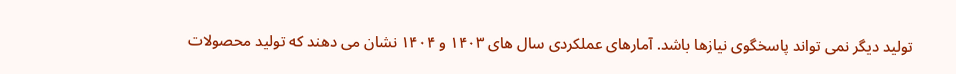تولید دیگر نمی تواند پاسخگوی نیازها باشد. آمارهای عملکردی سال های ۱۴۰۳ و ۱۴۰۴ نشان می دهند که تولید محصولات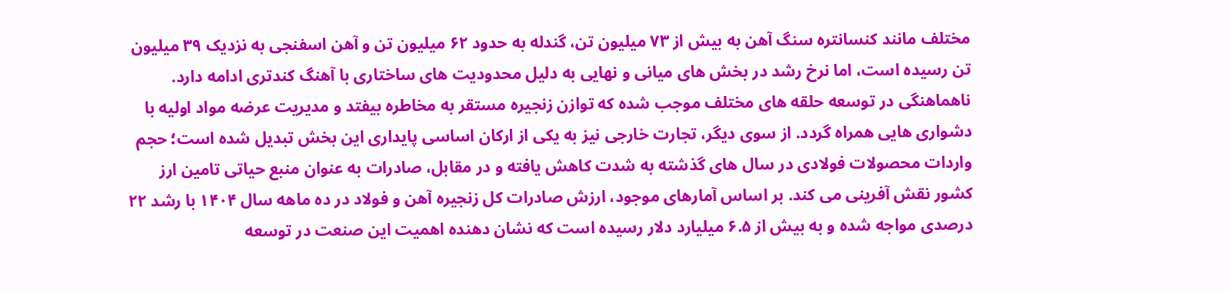مختلف مانند کنسانتره سنگ آهن به بیش از ۷۳ میلیون تن، گندله به حدود ۶۲ میلیون تن و آهن اسفنجی به نزدیک ۳۹ میلیون تن رسیده است، اما نرخ رشد در بخش های میانی و نهایی به دلیل محدودیت های ساختاری با آهنگ کندتری ادامه دارد. ناهماهنگی در توسعه حلقه های مختلف موجب شده که توازن زنجیره مستقر به مخاطره بیفتد و مدیریت عرضه مواد اولیه با دشواری هایی همراه گردد. از سوی دیگر، تجارت خارجی نیز به یکی از ارکان اساسی پایداری این بخش تبدیل شده است؛ حجم واردات محصولات فولادی در سال های گذشته به شدت کاهش یافته و در مقابل، صادرات به عنوان منبع حیاتی تامین ارز کشور نقش آفرینی می کند. بر اساس آمارهای موجود، ارزش صادرات کل زنجیره آهن و فولاد در ده ماهه سال ۱۴۰۴ با رشد ۲۲ درصدی مواجه شده و به بیش از ۶.۵ میلیارد دلار رسیده است که نشان دهنده اهمیت این صنعت در توسعه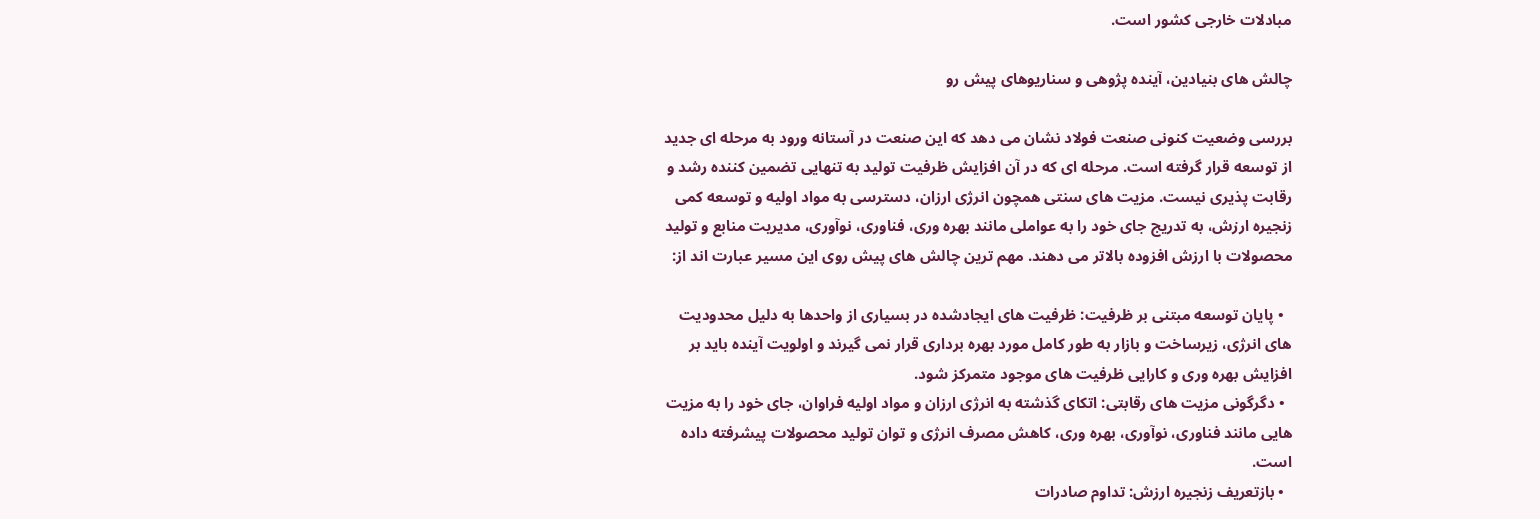مبادلات خارجی کشور است.

چالش های بنیادین، آینده پژوهی و سناریوهای پیش رو

بررسی وضعیت کنونی صنعت فولاد نشان می دهد که این صنعت در آستانه ورود به مرحله ای جدید از توسعه قرار گرفته است. مرحله ای که در آن افزایش ظرفیت تولید به تنهایی تضمین کننده رشد و رقابت پذیری نیست. مزیت های سنتی همچون انرژی ارزان، دسترسی به مواد اولیه و توسعه کمی زنجیره ارزش، به تدریج جای خود را به عواملی مانند بهره وری، فناوری، نوآوری، مدیریت منابع و تولید محصولات با ارزش افزوده بالاتر می دهند. مهم ترین چالش های پیش روی این مسیر عبارت اند از:

  • پایان توسعه مبتنی بر ظرفیت: ظرفیت های ایجادشده در بسیاری از واحدها به دلیل محدودیت های انرژی، زیرساخت و بازار به طور کامل مورد بهره برداری قرار نمی گیرند و اولویت آینده باید بر افزایش بهره وری و کارایی ظرفیت های موجود متمرکز شود.
  • دگرگونی مزیت های رقابتی: اتکای گذشته به انرژی ارزان و مواد اولیه فراوان، جای خود را به مزیت هایی مانند فناوری، نوآوری، بهره وری، کاهش مصرف انرژی و توان تولید محصولات پیشرفته داده است.
  • بازتعریف زنجیره ارزش: تداوم صادرات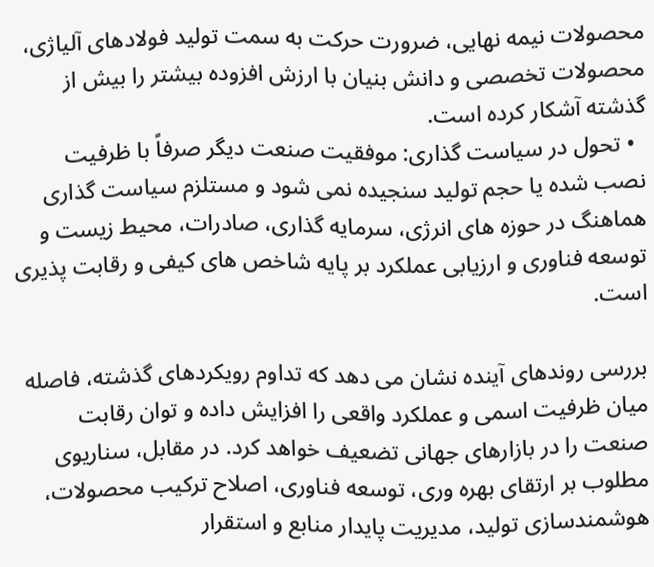محصولات نیمه نهایی، ضرورت حرکت به سمت تولید فولادهای آلیاژی، محصولات تخصصی و دانش بنیان با ارزش افزوده بیشتر را بیش از گذشته آشکار کرده است.
  • تحول در سیاست گذاری: موفقیت صنعت دیگر صرفاً با ظرفیت نصب شده یا حجم تولید سنجیده نمی شود و مستلزم سیاست گذاری هماهنگ در حوزه های انرژی، سرمایه گذاری، صادرات، محیط زیست و توسعه فناوری و ارزیابی عملکرد بر پایه شاخص های کیفی و رقابت پذیری است.

بررسی روندهای آینده نشان می دهد که تداوم رویکردهای گذشته، فاصله میان ظرفیت اسمی و عملکرد واقعی را افزایش داده و توان رقابت صنعت را در بازارهای جهانی تضعیف خواهد کرد. در مقابل، سناریوی مطلوب بر ارتقای بهره وری، توسعه فناوری، اصلاح ترکیب محصولات، هوشمندسازی تولید، مدیریت پایدار منابع و استقرار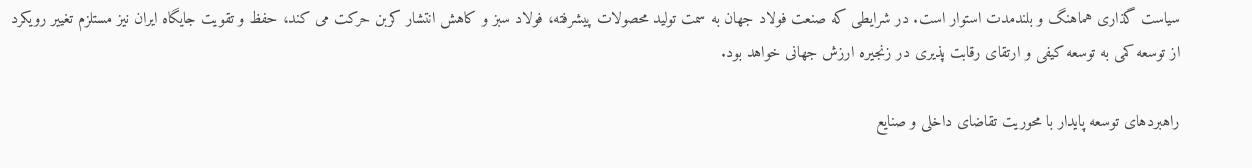سیاست گذاری هماهنگ و بلندمدت استوار است. در شرایطی که صنعت فولاد جهان به سمت تولید محصولات پیشرفته، فولاد سبز و کاهش انتشار کربن حرکت می کند، حفظ و تقویت جایگاه ایران نیز مستلزم تغییر رویکرد از توسعه کمی به توسعه کیفی و ارتقای رقابت پذیری در زنجیره ارزش جهانی خواهد بود.

راهبردهای توسعه پایدار با محوریت تقاضای داخلی و صنایع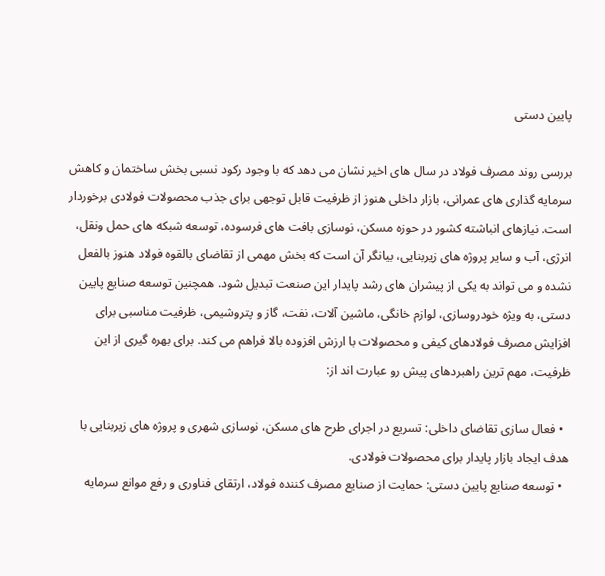پایین دستی

بررسی روند مصرف فولاد در سال های اخیر نشان می دهد که با وجود رکود نسبی بخش ساختمان و کاهش سرمایه گذاری های عمرانی، بازار داخلی هنوز از ظرفیت قابل توجهی برای جذب محصولات فولادی برخوردار است. نیازهای انباشته کشور در حوزه مسکن، نوسازی بافت های فرسوده، توسعه شبکه های حمل ونقل، انرژی، آب و سایر پروژه های زیربنایی، بیانگر آن است که بخش مهمی از تقاضای بالقوه فولاد هنوز بالفعل نشده و می تواند به یکی از پیشران های رشد پایدار این صنعت تبدیل شود. همچنین توسعه صنایع پایین دستی، به ویژه خودروسازی، لوازم خانگی، ماشین آلات، نفت، گاز و پتروشیمی، ظرفیت مناسبی برای افزایش مصرف فولادهای کیفی و محصولات با ارزش افزوده بالا فراهم می کند. برای بهره گیری از این ظرفیت، مهم ترین راهبردهای پیش رو عبارت اند از:

  • فعال سازی تقاضای داخلی: تسریع در اجرای طرح های مسکن، نوسازی شهری و پروژه های زیربنایی با هدف ایجاد بازار پایدار برای محصولات فولادی.
  • توسعه صنایع پایین دستی: حمایت از صنایع مصرف کننده فولاد، ارتقای فناوری و رفع موانع سرمایه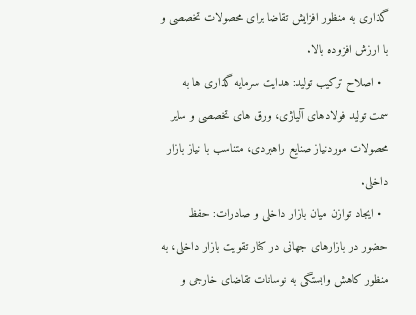گذاری به منظور افزایش تقاضا برای محصولات تخصصی و با ارزش افزوده بالا.
  • اصلاح ترکیب تولید: هدایت سرمایه گذاری ها به سمت تولید فولادهای آلیاژی، ورق های تخصصی و سایر محصولات موردنیاز صنایع راهبردی، متناسب با نیاز بازار داخلی.
  • ایجاد توازن میان بازار داخلی و صادرات: حفظ حضور در بازارهای جهانی در کنار تقویت بازار داخلی، به منظور کاهش وابستگی به نوسانات تقاضای خارجی و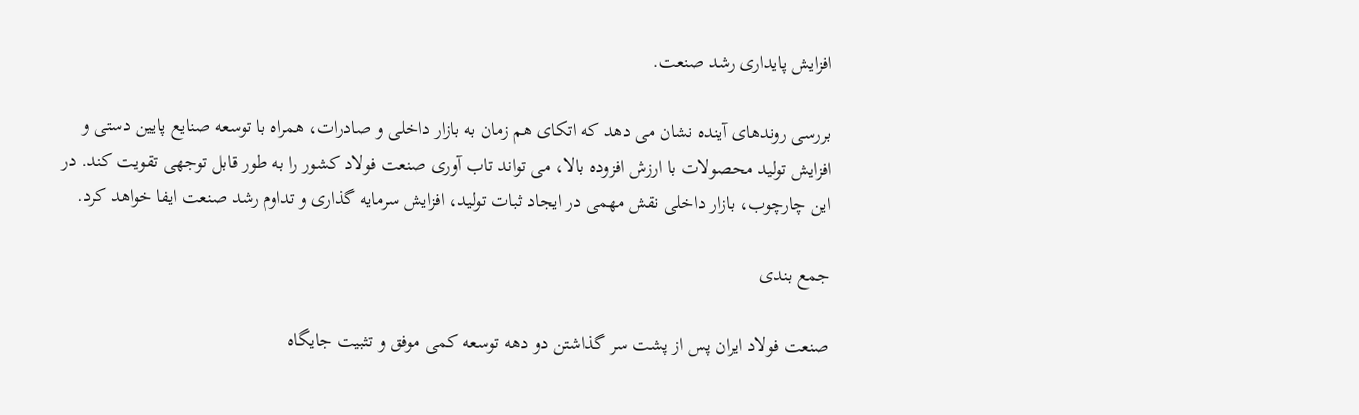افزایش پایداری رشد صنعت.

بررسی روندهای آینده نشان می دهد که اتکای هم زمان به بازار داخلی و صادرات، همراه با توسعه صنایع پایین دستی و افزایش تولید محصولات با ارزش افزوده بالا، می تواند تاب آوری صنعت فولاد کشور را به طور قابل توجهی تقویت کند. در این چارچوب، بازار داخلی نقش مهمی در ایجاد ثبات تولید، افزایش سرمایه گذاری و تداوم رشد صنعت ایفا خواهد کرد.

جمع بندی

صنعت فولاد ایران پس از پشت سر گذاشتن دو دهه توسعه کمی موفق و تثبیت جایگاه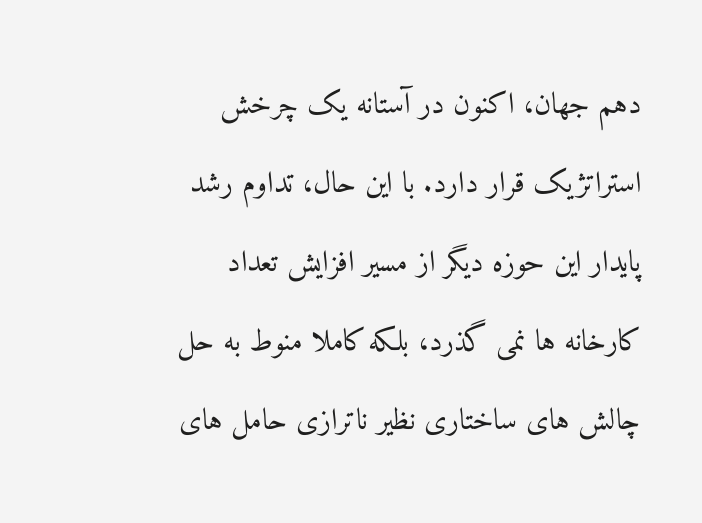دهم جهان، اکنون در آستانه یک چرخش استراتژیک قرار دارد. با این حال، تداوم رشد پایدار این حوزه دیگر از مسیر افزایش تعداد کارخانه ها نمی گذرد، بلکه کاملا منوط به حل چالش های ساختاری نظیر ناترازی حامل های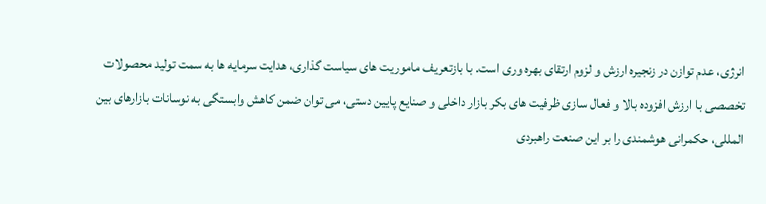انرژی، عدم توازن در زنجیره ارزش و لزوم ارتقای بهره وری است. با بازتعریف ماموریت های سیاست گذاری، هدایت سرمایه ها به سمت تولید محصولات تخصصی با ارزش افزوده بالا و فعال سازی ظرفیت های بکر بازار داخلی و صنایع پایین دستی، می توان ضمن کاهش وابستگی به نوسانات بازارهای بین المللی، حکمرانی هوشمندی را بر این صنعت راهبردی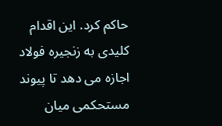حاکم کرد. این اقدام کلیدی به زنجیره فولاد اجازه می دهد تا پیوند مستحکمی میان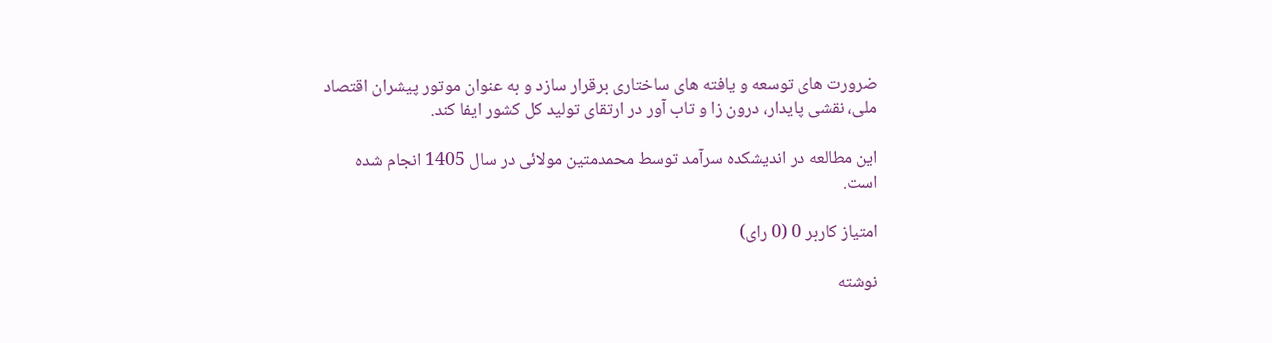ضرورت های توسعه و یافته های ساختاری برقرار سازد و به عنوان موتور پیشران اقتصاد ملی، نقشی پایدار، درون زا و تاب آور در ارتقای تولید کل کشور ایفا کند.

این مطالعه در اندیشکده سرآمد توسط محمدمتین مولائی در سال 1405 انجام شده است.

امتیاز کاربر 0 (0 رای)

نوشته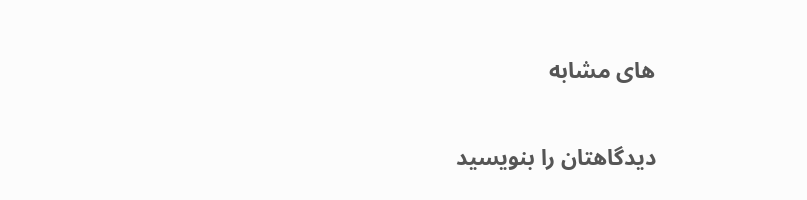های مشابه

دیدگاهتان را بنویسید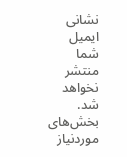نشانی ایمیل شما منتشر نخواهد شد. بخش‌های موردنیاز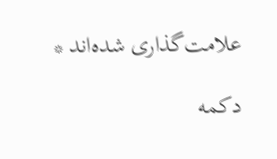علامت‌گذاری شده‌اند *

دکمه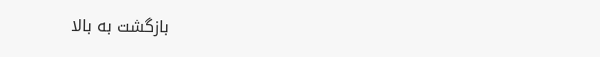بازگشت به بالا